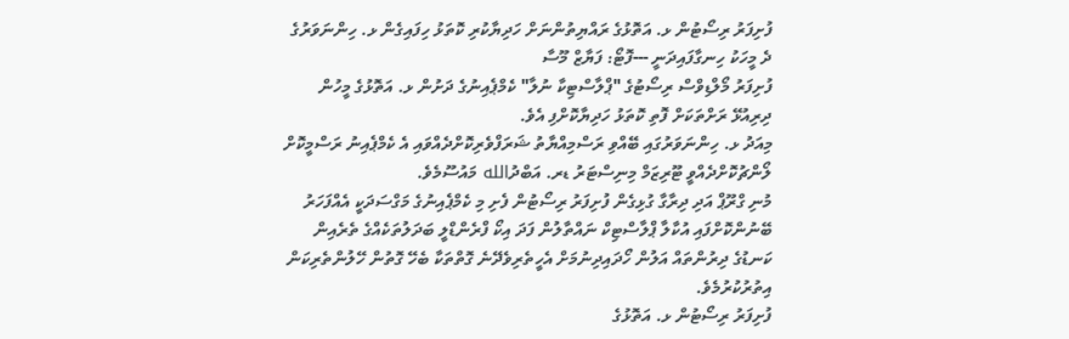ފުށިފަރު ރިސޯޓުން ޅ. އަތޮޅުގެ ރައްޔިތުންނަށް ހަދިޔާކުރި ކޮތަޅު ހިފައިގެން ޅ. ހިންނަވަރުގެ ދެ މީހަކު ހިނގާފައިދަނީ ---ފޮޓޯ: ފަޔާޒް މޫސާ
ފުށިފަރު މޯލްޑިވްސް ރިސޯޓުގެ "ޕްލާސްޓިކާ ނުލާ" ކެމްޕެއިނުގެ ދަށުން ޅ. އަތޮޅުގެ މީހުން ދިރިއުޅޭ ރަށްތަކަށް ފޮތި ކޮތަޅު ހަދިޔާކޮށްފި އެވެ.
މިއަދު ޅ. ހިންނަވަރުގައި ބޭއްވި ރަސްމިއްޔާތު ޝަރަފްވެރިކޮށްދެއްވައި އެ ކެމްޕެއިނު ރަސްމީކޮށް ލޯންޗުކޮށްދެއްވީ ޓޫރިޒަމް މިނިސްޓަރު ޑރ. އަބްދުالله މައުސޫމެވެ.
މުނި ގްރޫޕް އަދި ދިރާގާ ގުޅިގެން ފުށިފަރު ރިސޯޓުން ފެށި މި ކެމްޕެއިނުގެ މަގްސަދަކީ އެއްފަހަރު ބޭނުންކޮށްފައި އުކާލާ ޕްލާސްޓިކް ނައްތާލުން ފަދަ އިކޯ ފްރެންޑްލީ ބަދަލުތަކެއްގެ ތެރެއިން ކަނޑުގެ ދިރުންތައް އަލުން ހޯދައިދިނުމަށް އެހީތެރިވެދޭނެ ގޮތްތަކާ ބެހޭ ގޮތުން ހޭލުންތެރިކަން އިތުރުކުރުމެވެ.
ފުށިފަރު ރިސޯޓުން ޅ. އަތޮޅުގެ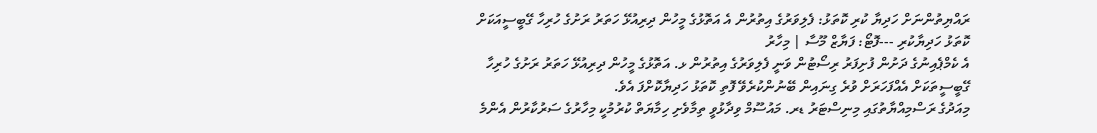ރައްޔިތުންނަށް ހަދިޔާ ކުރި ކޮތަޅު: ފެލިވަރުގެ އިތުރުން އެ އަތޮޅުގެ މީހުން ދިރިއުޅޭ ހަތަރު ރަށުގެ ހުރިހާ ގޭބީސީއަކަށް ކޮތަޅު ހަދިޔާކުރި ---ފޮޓޯ: ފަޔާޒް މޫސާ | މިހާރު
އެ ކެމްޕެއިނުގެ ދަށުން ފުށިފަރު ރިސޯޓުން ވަނީ ފެލިވަރުގެ އިތުރުން ޅ. އަތޮޅުގެ މީހުން ދިރިއުޅޭ ހަތަރު ރަށުގެ ހުރިހާ ގޭބީސީތަކަށް އެއްފަހަރަށް ވުރެ ގިނައިން ބޭނުންކުރެވޭ ފޮތި ކޮތަޅު ހަދިޔާކޮށްފަ އެވެ.
މިއަދުގެ ރަސްމިއްޔާތުގައި މިނިސްޓަރު ޑރ. މައުސޫމް ވިދާޅުވީ ތިމާވެށި ހިމާޔަތް ކުރުމުކީ މިހާރުގެ ސަރުކާރުން އެންމެ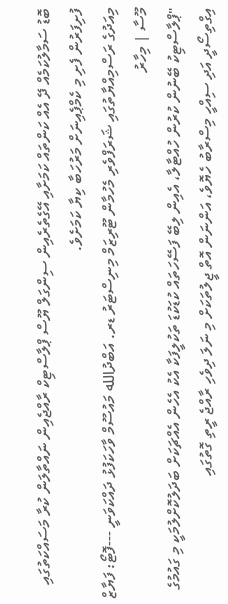ބޮޑު ސަމާލުކަމެއް ދޭ އެއް ކަންތައް ކަމަށާއި އޭގެތެރެއިން ސިންގަލް ޔޫސް ޕްލާސްޓިކް ރާއްޖެއިން ނައްތާލަން ކުރާ މަސައްކަތުގައި ފުށިފަރުން ފެށި މި ކެމްޕެއިނަށް މަރުހަބާ ކިޔާ ކަމަށެވެ.
މިއަދުގެ ރަސްމިއްޔާތުގައި ޝަރަފްވެރި މެހުމާން ޓޫރިޒަމް މިނިސްޓަރު ޑރ. އަބްދުالله މައުސޫމް ވާހަކަފުޅު ދައްކަވަނީ ---ފޮޓޯ: ފަޔާޒް މޫސާ | މިހާރު
"ޕްލާސްޓިކު ބޭނުން ކުރުން ހުއްޓާލާ، އެއިން ލިބޭ ފަސޭހަތައް ކުޑަކުޑަ ތަކުލީފަކާ އެކު އެހެން އެއްޗަކަށް ބަދަލުކޮށްލުމަކީ މި ގައުމުގެ އިގްތިސޯދީ އަދި ސިއްހީ މިސްރާބު ހެޔޮވެ، އަންނަން އޮތް ޖީލުތަކަށް މި ނަލަ ދިވެހި ރާއްޖެ ރީތި ގޮތުގައި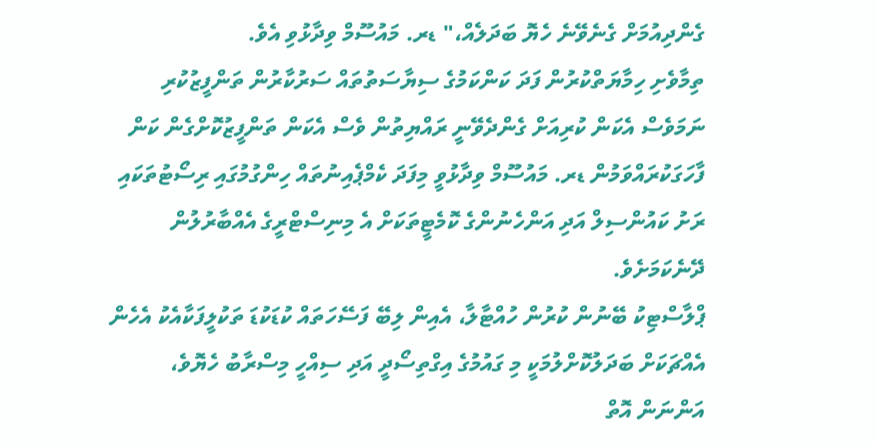ގެންދިއުމަށް ގެނެވޭނެ ހެޔޮ ބަދަލެއް،" ޑރ. މައުސޫމް ވިދާޅުވި އެވެ.
ތިމާވެށި ހިމާޔަތްކުރުން ފަދަ ކަންކަމުގެ ސިޔާސަތުތައް ސަރުކާރުން ތަންފީޒުކުރި ނަމަވެސް އެކަން ކުރިއަށް ގެންދެވޭނީ ރައްޔިތުން ވެސް އެކަން ތަންފީޒުކޮށްގެން ކަން ފާހަގަކުރައްވަމުން ޑރ. މައުސޫމް ވިދާޅުވީ މިފަދަ ކެމްޕެއިނުތައް ހިންގުމުގައި ރިސޯޓުތަކައި ރަށު ކައުންސިލް އަދި އަންހެނުންގެ ކޮމެޓީތަކަށް އެ މިނިސްޓްރީގެ އެއްބާރުލުން ދޭނެކަމަށެވެ.
ޕްލާސްޓިކު ބޭނުން ކުރުން ހުއްޓާލާ، އެއިން ލިބޭ ފަސޭހަތައް ކުޑަކުޑަ ތަކުލީފަކާއެކު އެހެން އެއްޗަކަށް ބަދަލުކޮށްލުމަކީ މި ގައުމުގެ އިގްތިސޯދީ އަދި ސިއްހީ މިސްރާބު ހެޔޮވެ، އަންނަން އޮތް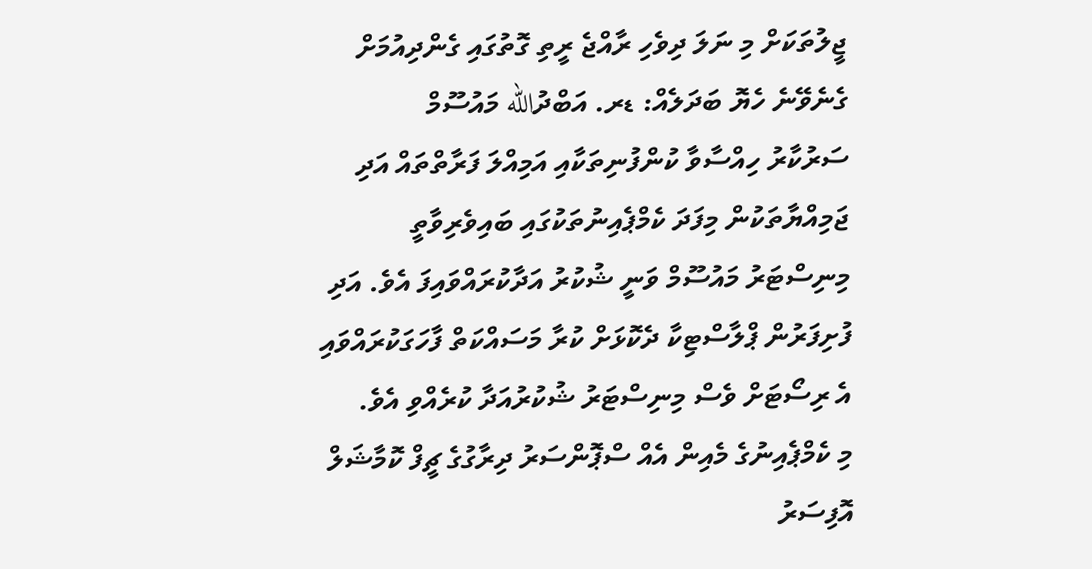ޖީލުތަކަށް މި ނަލަ ދިވެހި ރާއްޖެ ރީތި ގޮތުގައި ގެންދިއުމަށް ގެނެވޭނެ ހެޔޮ ބަދަލެއް: ޑރ. އަބްދުالله މައުސޫމް
ސަރުކާރު ހިއްސާވާ ކުންފުނިތަކާއި އަމިއްލަ ފަރާތްތައް އަދި ޖަމިއްޔާތަކުން މިފަދަ ކެމްޕެއިނުތަކުގައި ބައިވެރިވާތީ މިނިސްޓަރު މައުސޫމް ވަނީ ޝުކުރު އަދާކުރައްވައިފަ އެވެ. އަދި ފުށިފަރުން ޕްލާސްޓިކާ ދެކޮޅަށް ކުރާ މަސައްކަތް ފާހަގަކުރައްވައި އެ ރިސޯޓަށް ވެސް މިނިސްޓަރު ޝުކުރުއަދާ ކުރެއްވި އެވެ.
މި ކެމްޕެއިނުގެ މެއިން އެއް ސްޕޮންސަރު ދިރާގުގެ ޗީފް ކޮމާޝަލް އޮފިސަރު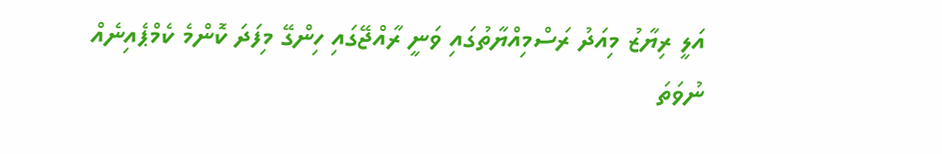އަލީ ރިޔާޒު މިއަދު ރަސްމިއްޔާތުގައި ވަނީ ރާއްޖޭގައި ހިންގޭ މިފަދަ ކޮންމެ ކެމްޕެއިނެއް ނުވަތަ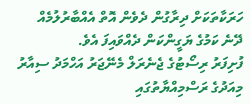ހަރަކާތަކަށް ދިރާގުން ދެވެން އޮތް އެއްބާރުލުމެއް ދޭނެ ކަމުގެ ޔަގީންކަން ދެއްވައިފަ އެވެ.
ފުށިފަރު ރިސޯޓުގެ ޖެނެރަލް މެނޭޖަރު އަހްމަދު ސިއާރު މިއަދުގެ ރަސްމިއްޔާތުގައި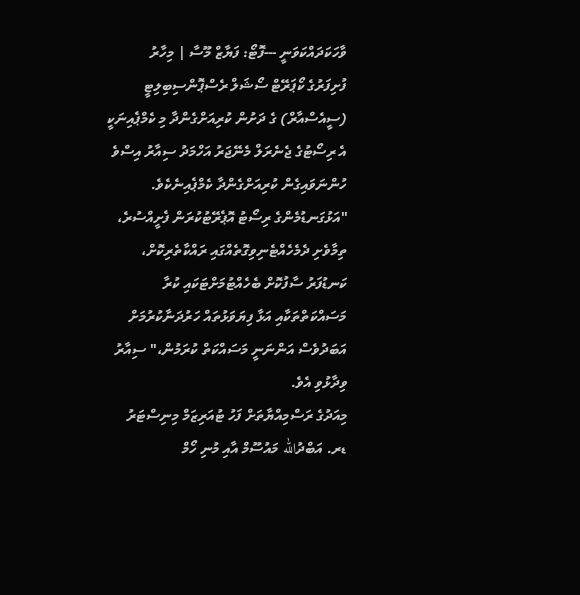ވާހަކަދައްކަވަނީ ---ފޮޓޯ: ފަޔާޒް މޫސާ | މިހާރު
ފުށިފަރުގެ ކޯޕަރޭޓް ސޯޝަލް ރެސްޕޮންސިބިލިޓީ (ސީއެސްއާރް) ގެ ދަށުން ކުރިއަށްގެންދާ މި ކެމްޕެއިނަކީ އެ ރިސޯޓުގެ ޖެނެރަލް މެނޭޖަރު އަހްމަދު ސިއާރު އިސްވެ ހުންނަވައިގެން ކުރިއަށްގެންދާ ކެމްޕެއިނެކެވެ.
"އަޅުގަނޑުމެންގެ ރިސޯޓު އޮޕެރޭޓުކުރަން ފެށީއްސުރެ، ތިމާވެށި ދެމެހެއްޓެނިވިގޮތެއްގައި ރައްކާތެރިކޮށް، ކަނޑުފަރު ސާފުކޮށް ބެހެއްޓުމަށްޓަކައި ކުރާ މަސައްކަތްތަކާއި އަޅާ ފިޔަވަޅުތައް ހަރުދަނާކުރުމަށް އަބަދުވެސް އަންނަނީ މަސައްކަތް ކުރަމުން،" ސިއާރު ވިދާޅުވި އެވެ.
މިއަދުގެ ރަސްމިއްޔާތަށް ފަހު ޓުއަރިޒަމް މިނިސްޓަރު ޑރ. އަބްދުالله މައުސޫމް އާއި މުނި ހޯމް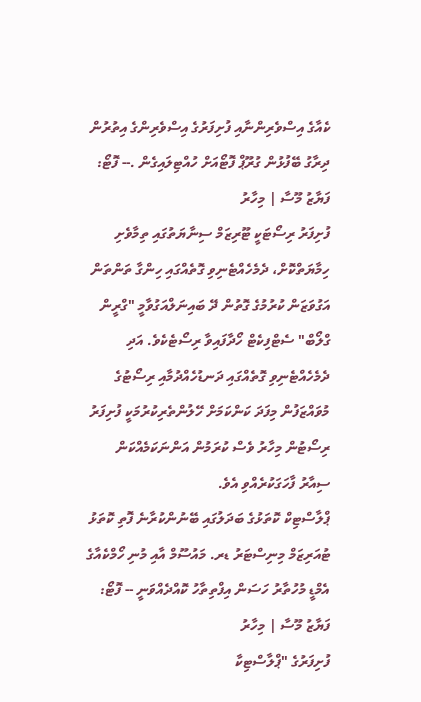ކެއާގެ އިސްވެރިންނާއި ފުށިފަރުގެ އިސްވެރިންގެ އިތުރުން ދިރާގު ބޭފުޅުން ގުރޫޕް ފޮޓޯއަށް ހުއްޓިލައިގެން .-- ފޮޓޯ: ފަޔާޒު މޫސާ | މިހާރު
ފުށިފަރު ރިސޯޓަކީ ޓޫރިޒަމް ސިނާޔަތުގައި ތިމާވެށި ހިމާޔަތްކޮށް، ދެމެހެއްޓެނިވި ގޮތެއްގައި ހިންގާ ތަންތަން އަގުވަޒަން ކުރުމުގެ ގޮތުން ދޭ ބައިނަލްއަގުވާމީ "ގްރީން ގްލޯބް" ސެޓްފިކެޓް ހޯދާފައިވާ ރިސޯޓެކެވެ. އަދި ދެމެހެއްޓެނިވި ގޮތެއްގައި ދަނޑުހެއްދުމާއި ރިސޯޓުގެ މުވައްޒަފުން މިފަދަ ކަންކަމަށް ހޭލުންތެރިކުރުމަކީ ފުށިފަރު ރިސޯޓުން މިހާރު ވެސް ކުރަމުން އަންނަކަމެއްކަން ސިއާރު ފާހަގަކުރެއްވި އެވެ.
ޕްލާސްޓިކް ކޮތަޅުގެ ބަދަލުގައި ބޭނުންކުރާނެ ފޮތި ކޮތަޅު ޓުއަރިޒަމް މިނިސްޓަރު ޑރ. މައުސޫމް އާއި މުނި ހޯމްކެއާގެ އެމްޑީ މުހުތާރު ހަސަން އިފްތިތާހު ކޮއްދެއްވަނީ -- ފޮޓޯ: ފަޔާޒު މޫސާ | މިހާރު
ފުށިފަރުގެ "ޕްލާސްޓިކާ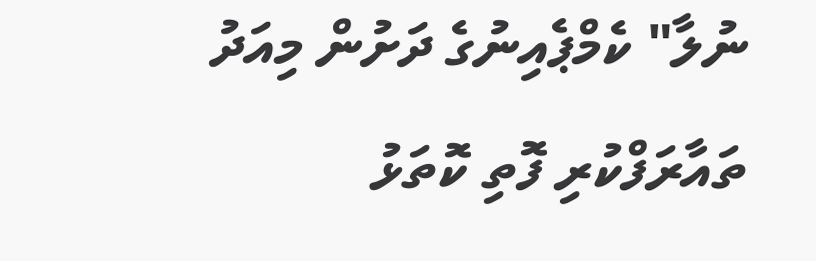ނުލާ" ކެމްޕެއިނުގެ ދަށުން މިއަދު ތައާރަފްކުރި ފޮތި ކޮތަޅު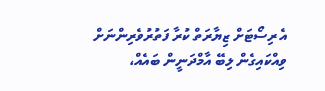އެ ރިސޯޓަށް ޒިޔާރަތް ކުރާ ފަތުރުވެރިންނަށް ވިއްކައިގެން ލިބޭ އާމްދަނީން ބައެއް،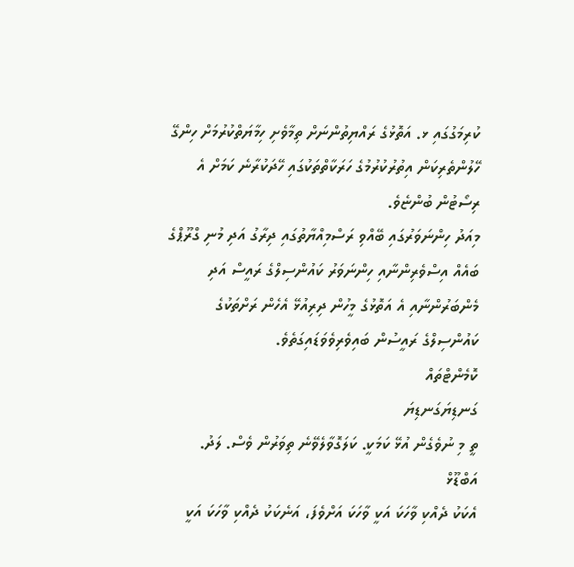ކުރިމަގުގައި ޅ. އަތޮޅުގެ ރައްޔިތުންނަށް ތިމާވެށި ހިމާޔަތްކުރުމަށް ހިންގޭ ހޭލުންތެރިކަން އިތުރުކުރުމުގެ ހަރަކާތްތަކުގައި ހޭދަކުރާނެ ކަމަށް އެ ރިސޯޓުން ބުންޏެވެ.
މިއަދު ހިންނަވަރުގައި ބޭއްވި ރަސްމިއްޔާތުގައި ދިރާގު އަދި މުނި ގްރޫޕްގެ ބައެއް އިސްވެރިންނާއި ހިންނަވަރު ކައުންސިލްގެ ރައީސް އަދި މެންބަރުންނާއި އެ އަތޮޅުގެ މީހުން ދިރިއުޅޭ އެހެން ރަށްތަކުގެ ކައުންސިލްގެ ރައީސުން ބައިވެރިވެވަޑައިގަތެވެ.
ކޮމެންޓްތައް
ގަނޑިޔަގަނޑިޔަ
ތީ މި ނުވެގެން އުޅޭ ކަމަކީ. ކަލަގޮވާލެވޭނެ ތިވަރުން ވެސް. ލަދު.
އަބްޑޫޅް
އެކަކު ދެއްކި ވާހަކަ އަކީ ވާހަކަ އަށްވެފަ، އަނެކަކު ދެއްކި ވާހަކަ އަކީ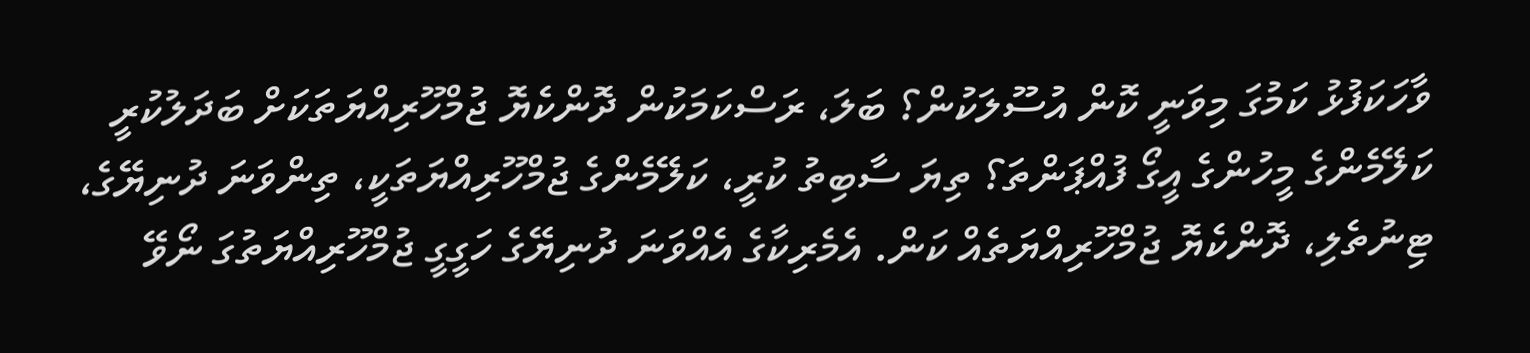ވާހަކަފުޅު ކަމުގަ މިވަނީ ކޮން އުސޫލަކުން؟ ބަލަ، ރަސްކަމަކުން ދޮންކެޔޮ ޖުމްހޫރިއްޔަތަކަށް ބަދަލުކުރީ ކަލޭމެންގެ މީހުންގެ އީގޯ ފުއްޕަންތަ؟ ތިޔަ ސާބިތު ކުރީ، ކަލޭމެންގެ ޖުމްހޫރިއްޔަތަކީ، ތިންވަނަ ދުނިޔޭގެ، ޓިނުތެލި، ދޮންކެޔޮ ޖުމްހޫރިއްޔަތެއް ކަން. އެމެރިކާގެ އެއްވަނަ ދުނިޔޭގެ ހަގީގީ ޖުމްހޫރިއްޔަތުގަ ނޯވޭ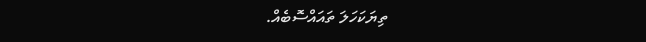ތިޔަކަހަލަ ތައައްސޮބެއް.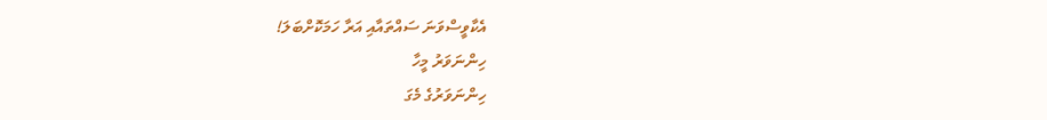އެކާވީސްވަނަ ސައްތައާއި އަރާ ހަމަކޮށްބަލަ!
ހިންނަވަރު މީހާ
ހިންނަވަރުގެ މެގަ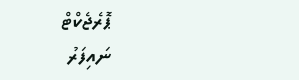ޕޮރެޖެކްޓް
ނައިފަރު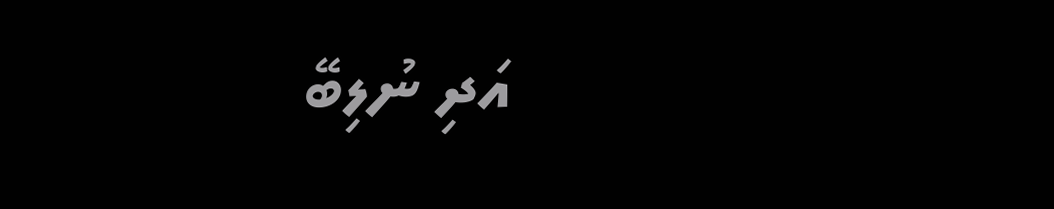އަދި ނުލިބޭ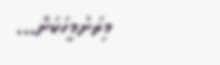މިރަށުމީހަކަށް...